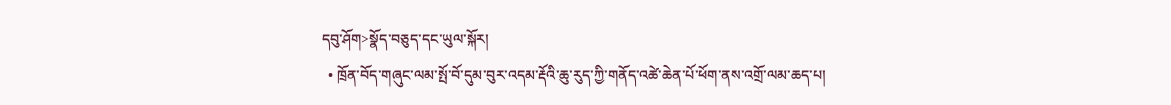དབུ་ཤོག>སྣོད་བཅུད་དང་ཡུལ་སྐོར།
  • ཁྲོན་བོད་གཞུང་ལམ་སྤོ་བོ་དུམ་བུར་འདམ་རྡོའི་ཆུ་རུད་ཀྱི་གནོད་འཚེ་ཆེན་པོ་ཕོག་ནས་འགྲོ་ལམ་ཆད་པ།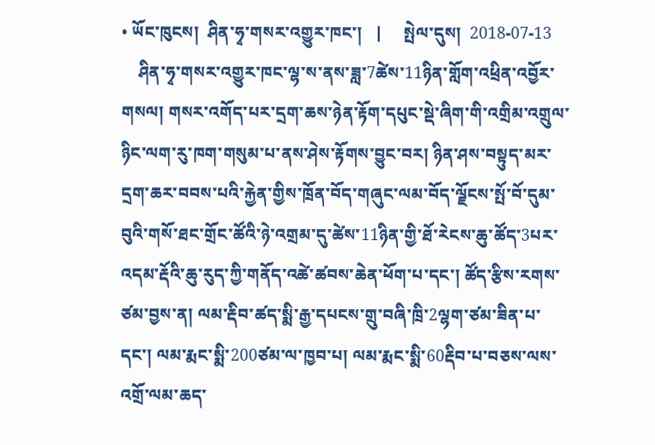• ཡོང་ཁུངས།  ཤིན་ཧྭ་གསར་འགྱུར་ཁང་།   |     སྤེལ་དུས།  2018-07-13
    ཤིན་ཧྭ་གསར་འགྱུར་ཁང་ལྷ་ས་ནས་ཟླ་7ཚེས་11ཉིན་གློག་འཕྲིན་འབྱོར་གསལ། གསར་འགོད་པར་དྲག་ཆས་ཉེན་རྟོག་དཔུང་སྡེ་ཞིག་གི་འགྲིམ་འགྲུལ་ཉིང་ལག་རུ་ཁག་གསུམ་པ་ནས་ཤེས་རྟོགས་བྱུང་བར། ཉིན་ཤས་བསྟུད་མར་དྲག་ཆར་བབས་པའི་རྐྱེན་གྱིས་ཁྲོན་བོད་གཞུང་ལམ་བོད་ལྗོངས་སྤོ་བོ་དུམ་བུའི་གསོ་ཐང་གྲོང་ཚོའི་ཉེ་འགྲམ་དུ་ཚེས་11ཉིན་གྱི་ཐོ་རེངས་ཆུ་ཚོད་3པར་འདམ་རྡོའི་ཆུ་རུད་ཀྱི་གནོད་འཚེ་ཚབས་ཆེན་ཕོག་པ་དང་། ཚོད་རྩིས་རགས་ཙམ་བྱས་ན། ལམ་རྡིབ་ཚད་སྨི་རྒྱ་དཔངས་གྲུ་བཞི་ཁྲི་2ལྷག་ཙམ་ཟིན་པ་དང་། ལམ་རྨང་སྨི་200ཙམ་ལ་ཁྱབ་པ། ལམ་རྨང་སྨི་60རྡིབ་པ་བཅས་ལས་འགྲོ་ལམ་ཆད་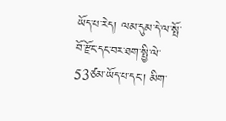ཡོད་པ་རེད། ལམ་དུམ་དེ་ལ་སྤོ་བོ་རྫོང་དང་བར་ཐག་སྤྱི་ལེ་53ཙམ་ཡོད་པ་དང་། མིག་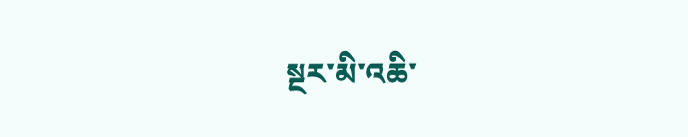སྔར་མི་འཆི་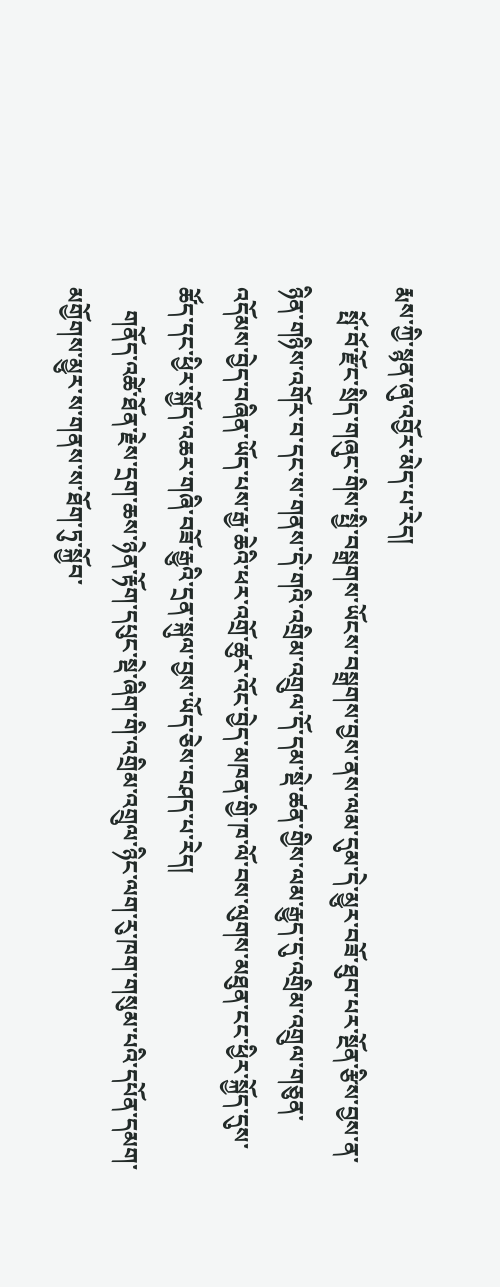རྨས་ཀྱི་སྙན་ཞུ་འབྱོར་མེད་པ་རེད།
    སྤོ་བོ་རྫོང་སྲིད་གཞུང་གིས་སྤྱི་བསྒྲགས་ཡོངས་བསྒྲགས་བྱས་ནས་ལམ་དུམ་དེ་མྱུར་བཟོ་ཐུབ་པར་སྔོན་རྩིས་བྱས་ན་ཉིན་གཉིས་འགོར་བ་དང་ས་གནས་དེ་གའི་འགྲིམ་འགྲུལ་དོ་དམ་སྡེ་ཚན་གྱིས་ལམ་རྒྱུད་དུ་འགྲིམ་འགྲུལ་གཅུན་འདོམས་བྱེད་བཞིན་ཡོད་པས་རྒྱ་ཆེའི་ཕར་འགྲོ་ཚུར་འོང་བྱེད་མཁན་གྱི་ཁ་ལོ་བས་ལུགས་མཐུན་ངང་ཕྱིར་སྐྱོད་དུས་ཚོད་དང་ཕྱིར་སྐྱོད་འཆར་གཞི་བཟོ་རྒྱུའི་དྲན་སྐུལ་བྱས་ཡོད་ཅེས་བཤད་པ་རེད།
    གནོད་འཚེ་ཐོན་རྗེས་དྲག་ཆས་ཉེན་རྟོག་དཔུང་སྡེ་ཞིག་གི་འགྲིམ་འགྲུལ་ཉིང་ལག་རུ་ཁག་གསུམ་པའི་དཔོན་དམག་མགྱོགས་མྱུར་ས་གནས་ས་ཐོག་ཏུ་སྐྱོབ་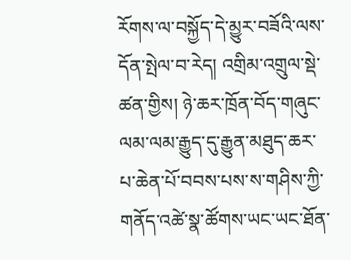རོགས་ལ་བསྐྱོད་དེ་མྱུར་བཟོའི་ལས་དོན་སྤེལ་བ་རེད། འགྲིམ་འགྲུལ་སྡེ་ཚན་གྱིས། ཉེ་ཆར་ཁྲོན་བོད་གཞུང་ལམ་ལམ་རྒྱུད་དུ་རྒྱུན་མཐུད་ཆར་པ་ཆེན་པོ་བབས་པས་ས་གཤིས་ཀྱི་གནོད་འཚེ་སྣ་ཚོགས་ཡང་ཡང་ཐོན་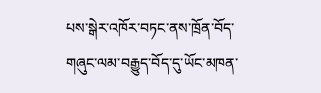པས་སྒེར་འཁོར་བཏང་ནས་ཁྲོན་བོད་གཞུང་ལམ་བརྒྱུད་བོད་དུ་ཡོང་མཁན་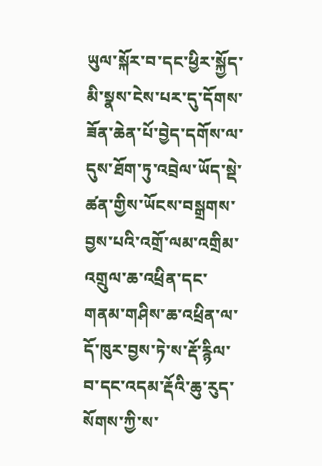ཡུལ་སྐོར་བ་དང་ཕྱིར་སྐྱོད་མི་སྣས་ངེས་པར་དུ་དོགས་ཟོན་ཆེན་པོ་བྱེད་དགོས་ལ་དུས་ཐོག་ཏུ་འབྲེལ་ཡོད་སྡེ་ཚན་གྱིས་ཡོངས་བསྒྲགས་བྱས་པའི་འགྲོ་ལམ་འགྲིམ་འགྲུལ་ཆ་འཕྲིན་དང་གནམ་གཤིས་ཆ་འཕྲིན་ལ་དོ་ཁུར་བྱས་ཏེ་ས་རྡོ་རྙིལ་བ་དང་འདམ་རྡོའི་ཆུ་རུད་སོགས་ཀྱི་ས་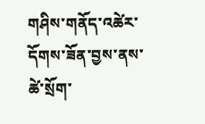གཤིས་གནོད་འཚེར་དོགས་ཟོན་བྱས་ནས་ཚེ་སྲོག་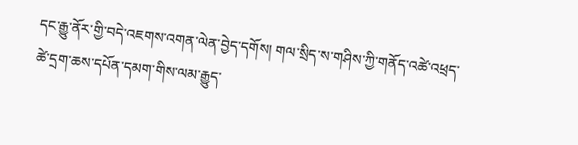དང་རྒྱུ་ནོར་གྱི་བདེ་འཇགས་འགན་ལེན་བྱེད་དགོས། གལ་སྲིད་ས་གཤིས་ཀྱི་གནོད་འཚེ་འཕྲད་ཚེ་དྲག་ཆས་དཔོན་དམག་གིས་ལམ་རྒྱུད་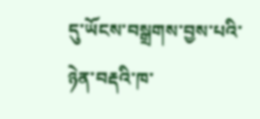དུ་ཡོངས་བསྒྲགས་བྱས་པའི་ཉེན་བརྡའི་ཁ་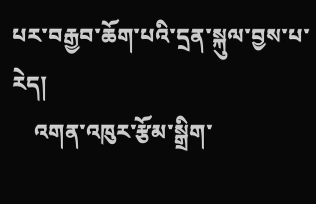པར་བརྒྱབ་ཆོག་པའི་དྲན་སྐུལ་བྱས་པ་རེད།
    འགན་འཁུར་རྩོམ་སྒྲིག་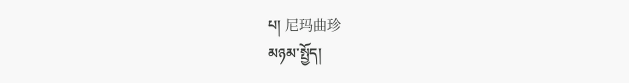པ། 尼玛曲珍
མཉམ་སྤྱོད།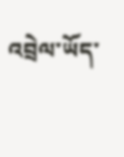འབྲེལ་ཡོད་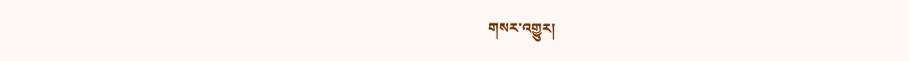གསར་འགྱུར།